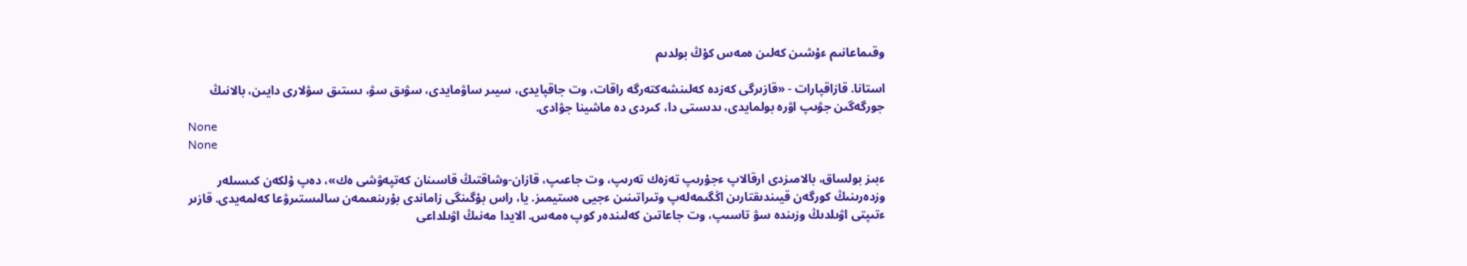وقىماعانىم ءۇشىن كەلىن ەمەس كۇڭ بولدىم

استانا. قازاقپارات - «قازىرگى كەزدە كەلىنشەكتەرگە راقات، وت جاقپايدى، سيىر ساۋمايدى، سۋىق سۋ، ىستىق سۋلارى دايىن، بالانىڭ جورگەگىن جۋىپ اۋرە بولمايدى، ىدىستى دا، كىردى دە ماشينا جۋادى.
None
None

ءبىز بولساق، بالامىزدى ارقالاپ ءجۇرىپ تەزەك تەرىپ، وت جاعىپ، قازان-وشاقتىڭ قاسىنان كەتپەۋشى ەك»، دەپ ۇلكەن كىسىلەر وزدەرىنىڭ كورگەن قيىندىقتارىن اڭگىمەلەپ وتىراتىنىن ءجيى ەستيمىز. يا، راس بۇگىنگى زاماندى بۇرىنعىمەن سالىستىرۋعا كەلمەيدى. قازىر ءتىپتى اۋىلدىڭ وزىندە سۋ تاسىپ، وت جاعاتىن كەلىندەر كوپ ەمەس. الايدا مەنىڭ اۋىلداعى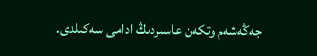جەڭەشەم وتكەن عاسىردىڭ ادامى سەكىلدى.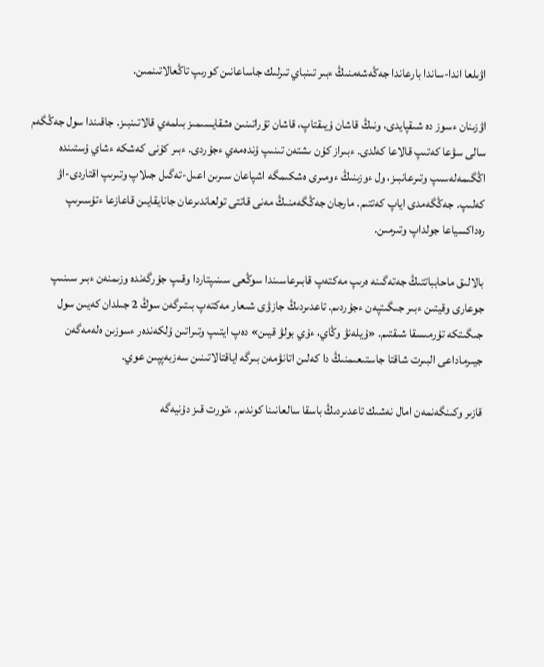اۋىلعا اندا-ساندا بارعاندا جەڭەشەمنىڭ ءبىر تىنباي تىرلىك جاساعانىن كورىپ تاڭعالاتىنمىن.

اۋزىنان ءسوز دە شىقپايدى، ونىڭ قاشان ۇيىقتاپ، قاشان تۇراتىنىن ەشقايسىمىز بىلمەي قالاتىنبىز. جاقىندا سول جەڭگەم سالى سۋعا كەتىپ قالاعا كەلدى. ءبىراز كۇن ىشتەن تىنىپ ۇندەمەي ءجۇردى. ءبىر كۇنى كەشكە ءشاي ۇستىندە اڭگىمەلەسىپ وتىرعانبىز، ول ءوزىنىڭ ءومىرى ەشكىمگە اشپاعان سىرىن اعىل-تەگىل جىلاپ وتىرىپ اقتاردى-اۋ كەلىپ. جەڭگەمدى اياپ كەتتىم. مارجان جەڭگەمنىڭ مەنى قاتتى تولعاندىرعان جانايقايىن قاعازعا ءتۇسىرىپ رەداكسياعا جولداپ وتىرمىن.

بالالىق ماحابباتتىڭ جەتەگىنە ەرىپ مەكتەپ قابىرعاسىندا سوڭعى سىنىپتاردا وقىپ جۇرگەندە وزىمنەن ءبىر سىنىپ جوعارى وقيتىن ءبىر جىگىتپەن ءجۇردىم. تاعدىردىڭ جازۋى شىعار مەكتەپ بىتىرگەن سوڭ 2 جىلدان كەيىن سول جىگىتكە تۇرمىسقا شىقتىم. «ۇيلەنۋ وڭاي، ءۇي بولۋ قيىن» دەپ ايتىپ وتىراتىن ۇلكەندەر ءسوزىن ەلەمەگەن جيىرماداعى البىرت شاقتا جاستىعىمنىڭ دا كەلىن اتانۋمەن بىرگە اياقتالاتىنىن سەزبەپپىن عوي.

قازىر وكىنگەنمەن امال نەشىك تاعدىردىڭ باسقا سالعانىنا كوندىم. ءتورت قىز دۇنيەگە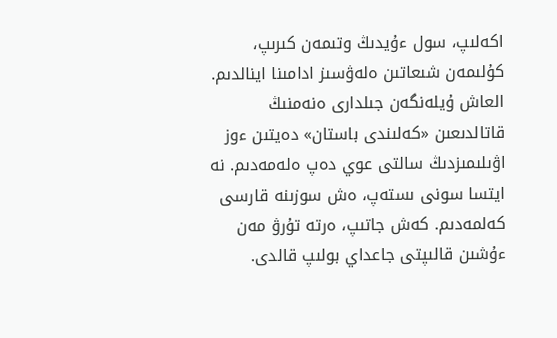اكەلىپ، سول ءۇيدىڭ وتىمەن كىرىپ، كۇلىمەن شىعاتىن ەلەۋسىز ادامىنا اينالدىم. العاش ۇيلەنگەن جىلدارى ەنەمنىڭ قاتالدىعىن «كەلىندى باستان» دەيتىن ءوز اۋىلىمىزدىڭ سالتى عوي دەپ ەلەمەدىم. نە ايتسا سونى ىستەپ، ەش سوزىنە قارسى كەلمەدىم. كەش جاتىپ، ەرتە تۇرۋ مەن ءۇشىن قالىپتى جاعداي بولىپ قالدى.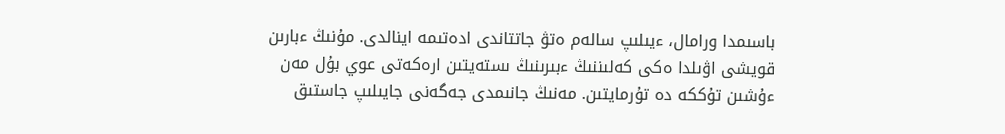باسىمدا ورامال، ءيىلىپ سالەم ەتۋ جاتتاندى ادەتىمە اينالدى. مۇنىڭ ءبارىن قويشى اۋىلدا ەكى كەلىننىڭ ءبىرىنىڭ ىستەيتىن ارەكەتى عوي بۇل مەن ءۇشىن تۇككە دە تۇرمايتىن. مەنىڭ جانىمدى جەگەنى جايىلىپ جاستىق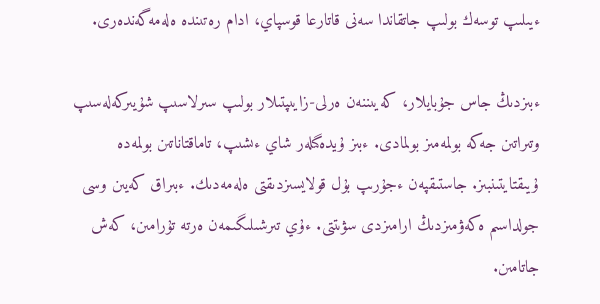ءيىلىپ توسەك بولىپ جاتقاندا سەنى قاتارعا قوسپاي، ادام رەتىندە ەلەمەگەندەرى.

ءبىزدىڭ جاس جۇبايلار، كەيىننەن ەرلى-زايىپتىلار بولىپ سىرلاسىپ شۇيىركەلەسىپ وتىراتىن جەكە بولمەمىز بولمادى. ءبىز ۇيدەگىلەر شاي ءىشىپ، تاماقتاناتىن بولمەدە ۇيىقتايتىنبىز. جاستىقپەن ءجۇرىپ بۇل قولايسىزدىقتى ەلەمەدىك. ءبىراق كەيىن وسى جولداسىم ەكەۋمىزدىڭ ارامىزدى سۋىتتى. ءۇي تىرشىلىگىمەن ەرتە تۇرامىن، كەش جاتامىن.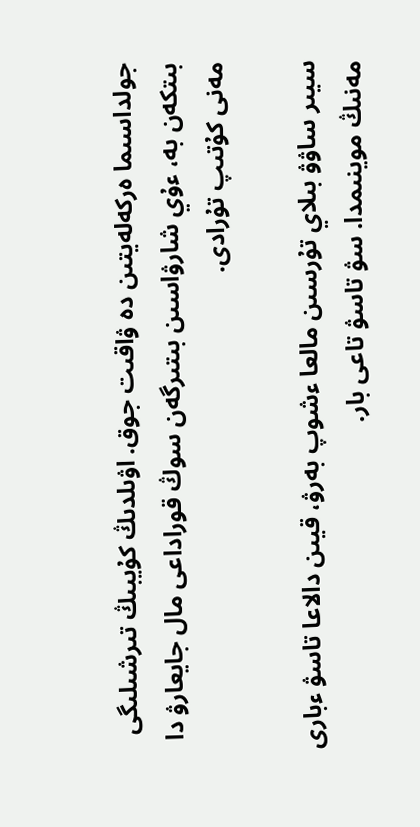جولداسىما ەركەلەيتىن دە ۋاقىت جوق. اۋىلدىڭ كۇيبىڭ تىرشىلىگى بىتكەن بە، ءۇي شارۋاسىن بىتىرگەن سوڭ قوراداعى مال جايعارۋ دا مەنى كۇتىپ تۇرادى.

سيىر ساۋۋ بىلاي تۇرسىن مالعا ءشوپ بەرۋ، قيىن دالاعا تاسۋ ءبارى مەنىڭ موينىمدا. سۋ تاسۋ تاعى بار.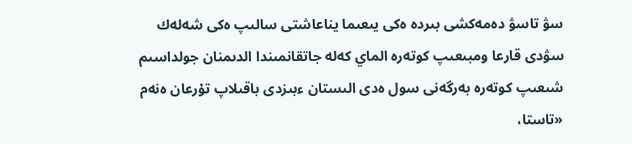سۋ تاسۋ دەمەكشى بىردە ەكى يىعىما يناعاشتى سالىپ ەكى شەلەك سۋدى قارعا ومبىعىپ كوتەرە الماي كەلە جاتقانمىندا الدىمنان جولداسىم شىعىپ كوتەرە بەرگەنى سول ەدى الىستان ءبىزدى باقىلاپ تۇرعان ەنەم «تاستا،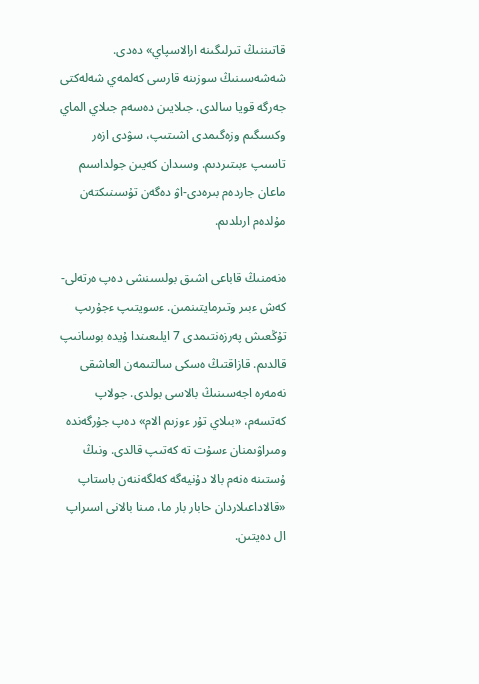قاتىننىڭ تىرلىگىنە ارالاسپاي» دەدى. شەشەسىنىڭ سوزىنە قارسى كەلمەي شەلەكتى جەرگە قويا سالدى. جىلايىن دەسەم جىلاي الماي وكسىگىم وزەگىمدى اشىتىپ، سۋدى ازەر تاسىپ ءبىتىردىم. وسىدان كەيىن جولداسىم ماعان جاردەم بىرەدى-اۋ دەگەن تۇسىنىكتەن مۇلدەم ارىلدىم.

ەنەمنىڭ قاباعى اشىق بولسىنشى دەپ ەرتەلى-كەش ءبىر وتىرمايتىنمىن. ءسويتىپ ءجۇرىپ تۇڭعىش پەرزەنتىمدى 7 ايلىعىندا ۇيدە بوسانىپ قالدىم. قازاقتىڭ ەسكى سالتىمەن العاشقى نەمەرە اجەسىنىڭ بالاسى بولدى. جولاپ كەتسەم، «بىلاي تۇر ءوزىم الام» دەپ جۇرگەندە ومىراۋىمنان ءسۇت تە كەتىپ قالدى. ونىڭ ۇستىنە ەنەم بالا دۇنيەگە كەلگەننەن باستاپ «قالاداعىلاردان حابار بار ما، مىنا بالانى اسىراپ ال دەيتىن.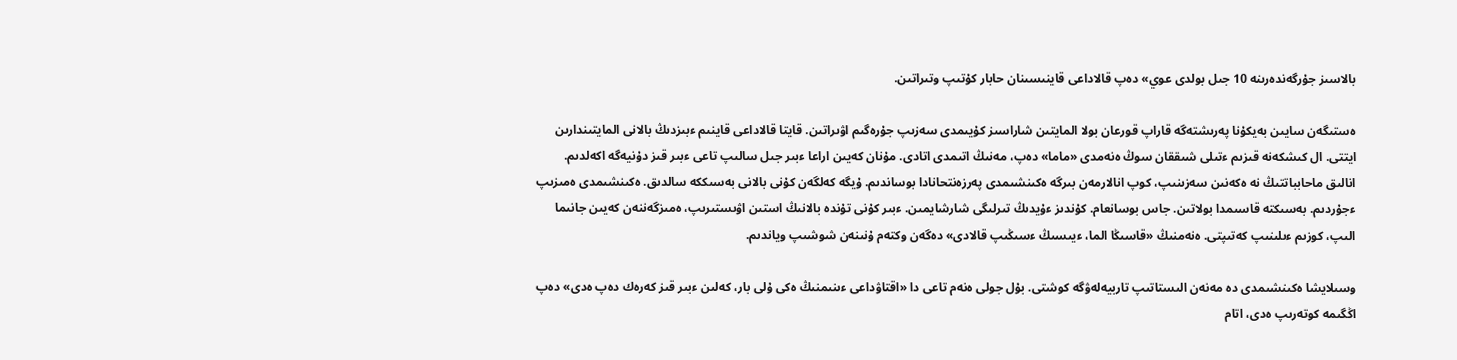بالاسىز جۇرگەندەرىنە 10 جىل بولدى عوي» دەپ قالاداعى قاينىسىنان حابار كۇتىپ وتىراتىن.

ەستىگەن سايىن بەيكۇنا پەرىشتەگە قاراپ قورعان بولا المايتىن شاراسىز كۇيىمدى سەزىپ جۇرەگىم اۋىراتىن. قايتا قالاداعى قاينىم ءبىزدىڭ بالانى المايتىندارىن ايتتى. ال كىشكەنە قىزىم ءتىلى شىققان سوڭ ەنەمدى «ماما» دەپ، مەنىڭ اتىمدى اتادى. مۇنان كەيىن اراعا ءبىر جىل سالىپ تاعى ءبىر قىز دۇنيەگە اكەلدىم. انالىق ماحابباتتىڭ نە ەكەنىن سەزىنىپ، كوپ انالارمەن بىرگە ەكىنشىمدى پەرزەنتحانادا بوساندىم. ۇيگە كەلگەن كۇنى بالانى بەسىككە سالدىق. ەكىنشىمدى ەمىزىپ ءجۇردىم. بەسىكتە قاسىمدا بولاتىن. جاس بوسانعام. كۇندىز ءۇيدىڭ تىرلىگى شارشايمىن. ءبىر كۇنى تۇندە بالانىڭ استىن اۋىستىرىپ، ەمىزگەننەن كەيىن جانىما الىپ، كوزىم ءىلىنىپ كەتىپتى. ەنەمنىڭ «قاسىڭا الما، ءيىسىڭ ءسىڭىپ قالادى» دەگەن وكتەم ۇنىنەن شوشىپ وياندىم.

وسىلايشا ەكىنشىمدى دە مەنەن الىستاتىپ تاربيەلەۋگە كوشتى. بۇل جولى ەنەم تاعى دا «اقتاۋداعى ءىنىمنىڭ ەكى ۇلى بار، كەلىن ءبىر قىز كەرەك دەپ ەدى» دەپ اڭگىمە كوتەرىپ ەدى، اتام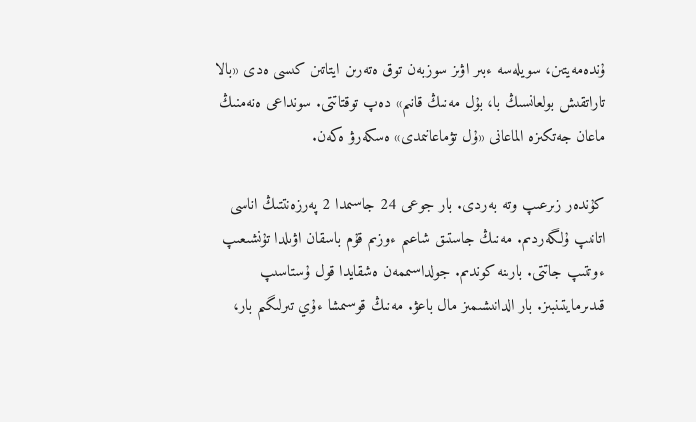ۇندەمەيتىن، سويلەسە ءبىر اۋىز سوزبەن توق ەتەرىن ايتاتىن كىسى ەدى «بالا تاراتقىش بولعانسىڭ با، بۇل مەنىڭ قانىم» دەپ توقتاتتى. سونداعى ەنەمنىڭ ماعان جەتكىزە الماعانى «ۇل تۋماعانىمدى» ەسكەرۋ ەكەن.

كۇندەر زىرعىپ وتە بەردى. بار جوعى 24 جاسىمدا 2 پەرزەنتتىڭ اناسى اتانىپ ۇلگەردىم. مەنىڭ جاستىق شاعىم ءوزىم قۇم باسقان اۋىلدا تۇنشىعىپ ءوتتىپ جاتتى. بارىنە كوندىم. جولداسىممەن ەشقايدا قول ۇستاسىپ قىدىرمايتىنبىز. بار الدانىشىمىز مال باعۋ. مەنىڭ قوسىمشا ءۇي تىرلىگىم بار،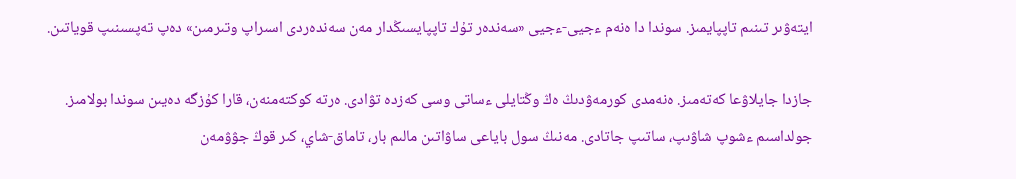ايتەۋىر تىنىم تاپپايمىز. سوندا دا ەنەم ءجيى-ءجيى «سەندەر تۇك تاپپايسىڭدار مەن سەندەردى اسىراپ وتىرمىن» دەپ تەپسىنىپ قوياتىن.

جازدا جايلاۋعا كەتەمىز. ەنەمدى كورمەۋدىڭ ەڭ وڭتايلى ءساتى وسى كەزدە تۋادى. ەرتە كوكتەمنەن، قارا كۇزگە دەيىن سوندا بولامىز. جولداسىم ءشوپ شاۋىپ، ساتىپ جاتادى. مەنىڭ سول باياعى ساۋاتىن مالىم بار، تاماق-شاي، كىر قوڭ جۋۋمەن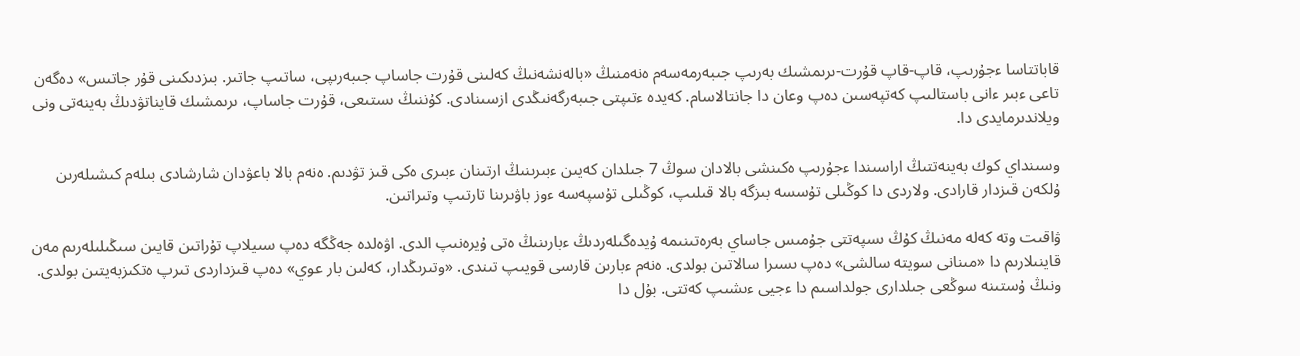قاباتتاسا ءجۇرىپ، قاپ-قاپ قۇرت-ىرىمشىك بەرىپ جىبەرمەسەم ەنەمنىڭ «بالەنشەنىڭ كەلىنى قۇرت جاساپ جىبەرىپى، ساتىپ جاتىر. بىزدىكىنى قۇر جاتىس» دەگەن تاعى ءبىر ءانى باستالىپ كەتپەسىن دەپ وعان دا جانتالاسام. كەيدە ءتىپتى جىبەرگەنىڭدى ازسىنادى. كۇننىڭ ىستىعى، قۇرت جاساپ، ىرىمشىك قايناتۋدىڭ بەينەتى ونى ويلاندىرمايدى دا.

وسىنداي كوك بەينەتتىڭ اراسىندا ءجۇرىپ ەكىنشى بالادان سوڭ 7 جىلدان كەيىن ءبىرىنىڭ ارتىنان ءبىرى ەكى قىز تۋدىم. ەنەم بالا باعۋدان شارشادى بىلەم كىشىلەرىن ۇلكەن قىزدار قارادى. ولاردى دا كوڭىلى تۇسسە بىزگە بالا قىلىپ، كوڭىلى تۇسپەسە ءوز باۋىرىنا تارتىپ وتىراتىن.

ۋاقىت وتە كەلە مەنىڭ كۇڭ ىسپەتتى جۇمىس جاساي بەرەتىنىمە ۇيدەگىلەردىڭ ءبارىنىڭ ەتى ۇيرەنىپ الدى. اۋەلدە جەڭگە دەپ سىيلاپ تۇراتىن قايىن سىڭىلىلەرىم مەن قاينىلارىم دا «مىنانى سويتە سالشى» دەپ ىسىرا سالاتىن بولدى. ەنەم ءبارىن قارسى قويىپ تىندى. «وتىرىڭدار، كەلىن بار عوي» دەپ قىزداردى تىرپ ەتكىزبەيتىن بولدى. ونىڭ ۇستىنە سوڭعى جىلدارى جولداسىم دا ءجيى ءىشىپ كەتتى. بۇل دا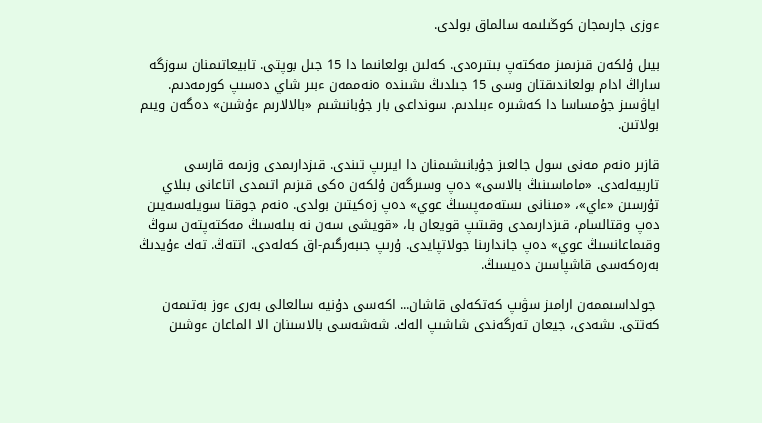ءوزى جارىمجان كوڭىلىمە سالماق بولدى.

بيىل ۇلكەن قىزىمىز مەكتەپ بىتىرەدى. كەلىن بولعانىما دا 15 جىل بوپتى. تابيعاتىمنان سوزگە ساراڭ ادام بولعاندىقتان وسى 15 جىلدىڭ ىشىندە ەنەممەن ءبىر شاي دەسىپ كورمەدىم. اياۋسىز جۇمساسا دا كەشىرە ءبىلدىم. سونداعى بار جۇبانىشىم «بالالارىم ءۇشىن» دەگەن ويىم بولاتىن.

قازىر ەنەم مەنى سول جالعىز جۇبانىشىمنان دا ايىرىپ تىندى. قىزدارىمدى وزىمە قارسى تاربيەلەدى. «ماماسىنىڭ بالاسى» دەپ وسىرگەن ۇلكەن ەكى قىزىم اتىمدى اتاعانى بىلاي تۇرسىن «ءاي»، «مىنانى ىستەمەپسىڭ عوي» دەپ زەكيتىن بولدى. ەنەم جوقتا سويلەسەيىن دەپ وقتالسام، قىزدارىمدى وقىتىپ قويعان با، «قويشى سەن نە بىلەسىڭ مەكتەپتەن سوڭ وقىماعانسىڭ عوي» دەپ جاندارىنا جولاتپايدى. ۇرىپ جىبەرگىم-اق كەلەدى. اتتەڭ. تەك ءۇيدىڭ بەرەكەسى قاشپاسىن دەيسىڭ.

 جولداسىممەن ارامىز سۋىپ كەتكەلى قاشان... اكەسى دۇنيە سالعالى بەرى ءوز بەتىمەن كەتتى. ىشەدى، جيعان تەرگەندى شاشىپ الەك. شەشەسى بالاسىنان الا الماعان ءوشىن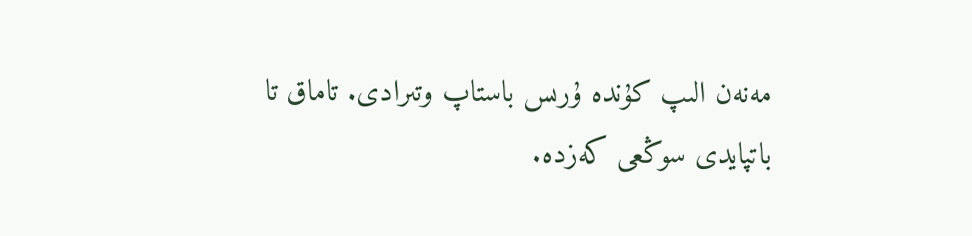مەنەن الىپ كۇندە ۇرىس باستاپ وتىرادى. تاماق تا باتپايدى سوڭعى كەزدە.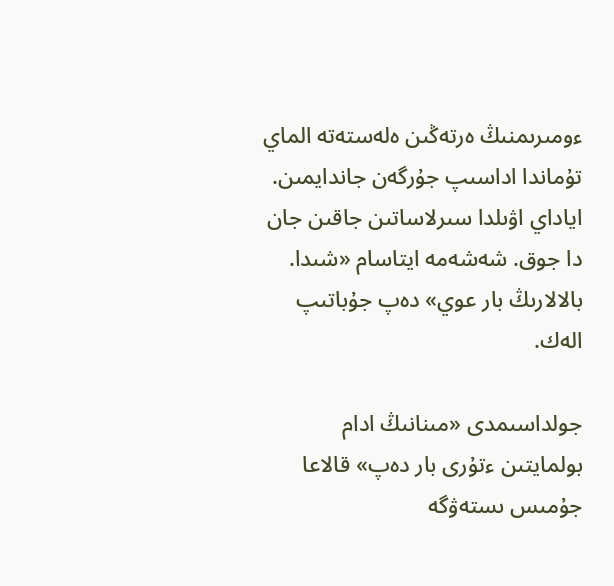ءومىرىمنىڭ ەرتەڭىن ەلەستەتە الماي تۇماندا اداسىپ جۇرگەن جاندايمىن. اياداي اۋىلدا سىرلاساتىن جاقىن جان دا جوق. شەشەمە ايتاسام «شىدا. بالالارىڭ بار عوي» دەپ جۇباتىپ الەك.

جولداسىمدى «مىنانىڭ ادام بولمايتىن ءتۇرى بار دەپ» قالاعا جۇمىس ىستەۋگە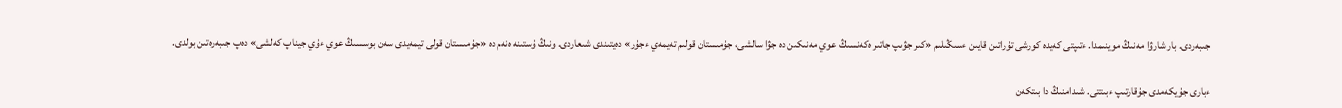جىبەردى. بار شارۋا مەنىڭ موينىمدا. ءتىپتى كەيدە كورشى تۇراتىن قايىن ءسىڭىلىم «كىر جۋىپ جاتىر ەكەنسىڭ عوي مەنىكىن دە جۋا سالشى، جۇمىستان قولىم تەيمەي ءجۇر» دەيتىندى شىعاردى. ونىڭ ۇستىنە ەنەم دە «جۇمىستان قولى تيمەيدى سەن بوسسىڭ عوي ءۇي جيناپ كەلشى» دەپ جىبەرەتىن بولدى.

ءبارى جۇيكەمدى جۇقارتىپ ءبىتتى. شىدامنىڭ دا بىتكەن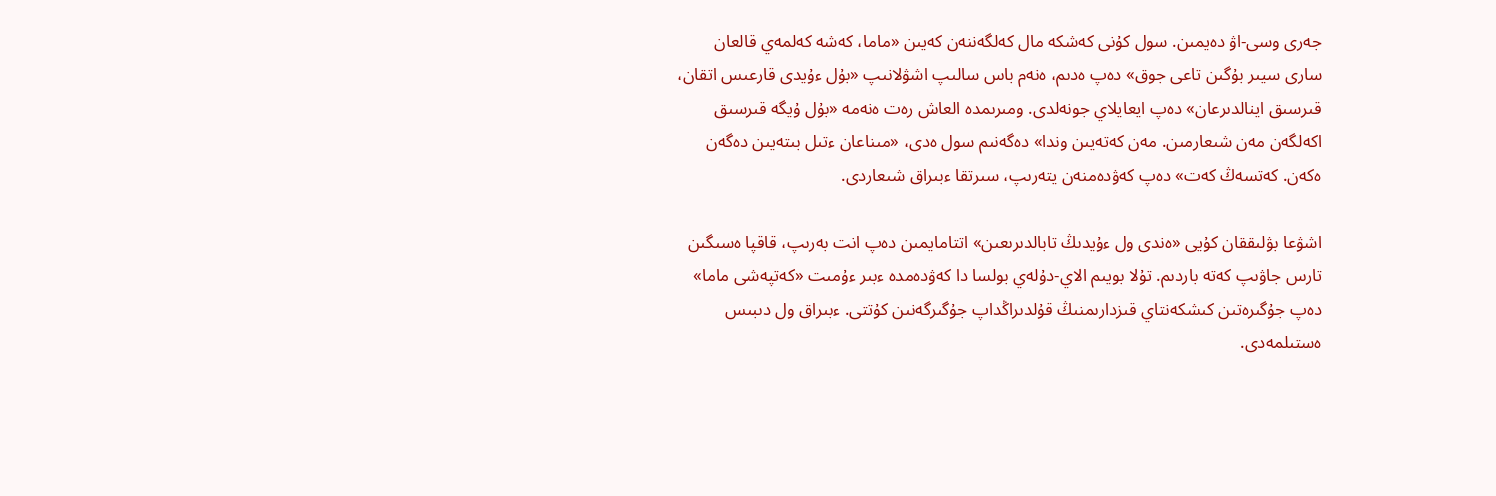جەرى وسى-اۋ دەيمىن. سول كۇنى كەشكە مال كەلگەننەن كەيىن «ماما، كەشە كەلمەي قالعان سارى سيىر بۇگىن تاعى جوق» دەپ ەدىم، ەنەم باس سالىپ اشۋلانىپ «بۇل ءۇيدى قارعىس اتقان، قىرسىق اينالدىرعان» دەپ ايعايلاي جونەلدى. ومىرىمدە العاش رەت ەنەمە «بۇل ۇيگە قىرسىق اكەلگەن مەن شىعارمىن. مەن كەتەيىن وندا» دەگەنىم سول ەدى، «مىناعان ءتىل بىتەيىن دەگەن ەكەن. كەتسەڭ كەت» دەپ كەۋدەمنەن يتەرىپ، سىرتقا ءبىراق شىعاردى.

اشۋعا بۋلىققان كۇيى «ەندى ول ءۇيدىڭ تابالدىرىعىن» اتتامايمىن دەپ انت بەرىپ، قاقپا ەسىگىن تارس جاۋىپ كەتە باردىم. تۇلا بويىم الاي-دۇلەي بولسا دا كەۋدەمدە ءبىر ءۇمىت «كەتپەشى ماما» دەپ جۇگىرەتىن كىشكەنتاي قىزدارىمنىڭ قۇلدىراڭداپ جۇگىرگەنىن كۇتتى. ءبىراق ول دىبىس ەستىلمەدى.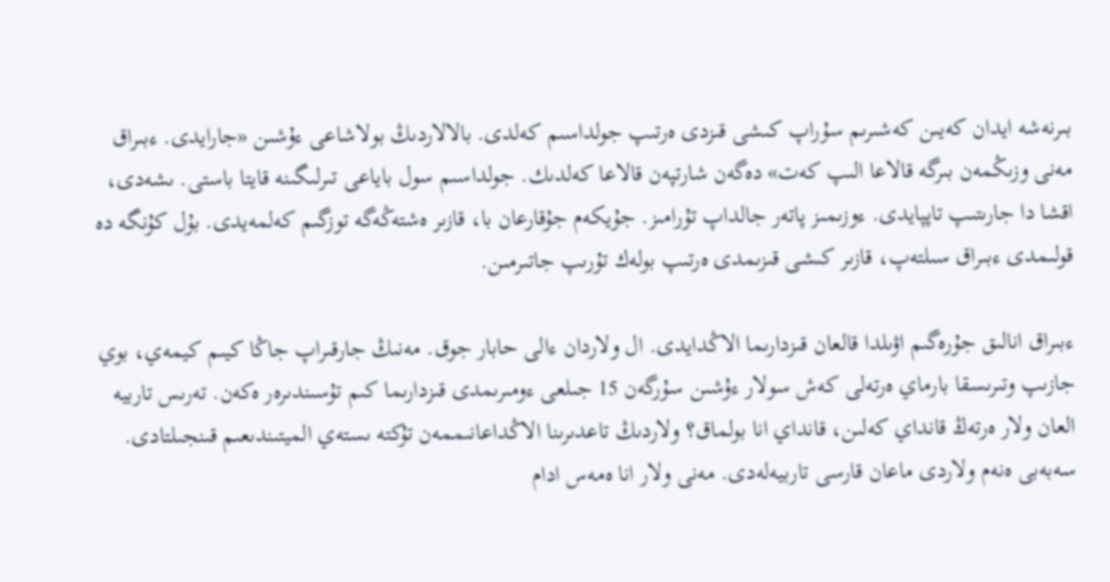بىرنەشە ايدان كەيىن كەشىرىم سۇراپ كىشى قىزدى ەرتىپ جولداسىم كەلدى. بالالاردىڭ بولاشاعى ءۇشىن «جارايدى. ءبىراق مەنى وزىڭمەن بىرگە قالاعا الىپ كەت» دەگەن شارتپەن قالاعا كەلدىك. جولداسىم سول باياعى تىرلىگىنە قايتا باستى. ىشەدى، اقشا دا جارىتىپ تاپپايدى. ءوزىمىز پاتەر جالداپ تۇرامىز. جۇيكەم جۇقارعان با، قازىر ەشتەڭەگە توزگىم كەلمەيدى. بۇل كۇنگە دە قولىمدى ءبىراق سىلتەپ، قازىر كىشى قىزىمدى ەرتىپ بولەك تۇرىپ جاتىرمىن.

ءبىراق انالىق جۇرەگىم اۋىلدا قالعان قىزدارىما الاڭدايدى. ال ولاردان ءالى حابار جوق. مەنىڭ جارقىراپ جاڭا كيىم كيمەي، بوي جازىپ وتىرىسقا بارماي ەرتەلى كەش سولار ءۇشىن سۇرگەن 15 جىلعى ءومىرىمدى قىزدارىما كىم تۇسىندىرەر ەكەن. تەرىس تاربيە العان ولار ەرتەڭ قانداي كەلىن، قانداي انا بولماق؟ ولاردىڭ تاعدىرىنا الاڭداعانىممەن تۇكتە ىستەي الميتىندىعىم قىنجىلتادى. سەبەبى ەنەم ولاردى ماعان قارسى تاربيەلەدى. مەنى ولار انا ەمەس ادام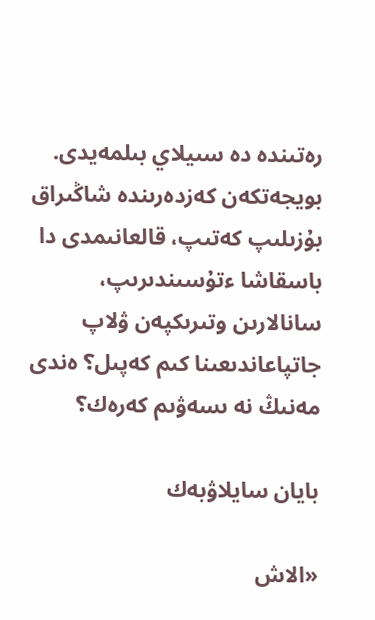رەتىندە دە سىيلاي بىلمەيدى. بويجەتكەن كەزدەرىندە شاڭىراق بۇزىلىپ كەتىپ، قالعانىمدى دا باسقاشا ءتۇسىندىرىپ، سانالارىن وتىرىكپەن ۋلاپ جاتپاعاندىعىنا كىم كەپىل؟ ەندى مەنىڭ نە ىسەۋىم كەرەك؟

بايان سايلاۋبەك

«الاش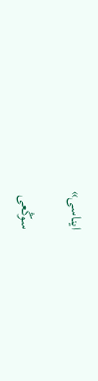ايناسى»

سوڭعى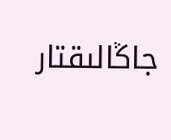جاڭالىقتار